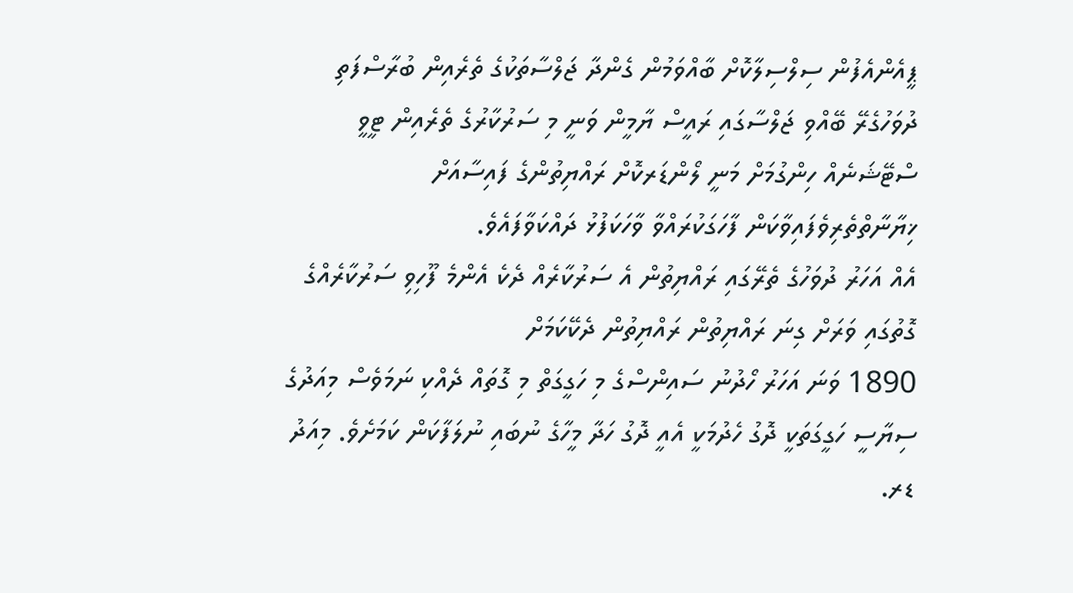ޕީއެންއެފުން ސިލްސިލާކޮށް ބާއްވަމުން ގެންދާ ޖަލްސާތަކުގެ ތެރެއިން ބުރާސްފަތި ދުވަހުގެރޭ ބޭއްވި ޖަލްސާގައި ރައީސް ޔާމީން ވަނީ މި ސަރުކާރުގެ ތެރެއިން ޓީވީ ސްޓޭޝަނެއް ހިންގުމަށް މަނީ ލޯންޑަރކޮށް ރައްޔިތުންގެ ފައިސާއަށް ޚިޔާނާތްތެރިވެފައިވާކަން ފާހަގަކުރައްވާ ވާހަކަފުޅު ދައްކަވާފައެވެ.
އެއް އަހަރު ދުވަހުގެ ތެރޭގައި ރައްޔިތުން އެ ސަރުކާރެއް ދެކެ އެންމެ ފޫހިވި ސަރުކާރެއްގެ ގޮތުގައި ވަރަށް ގިނަ ރައްޔިތުން ރައްޔިތުން ދެކޭކަމަށް
1890 ވަނަ އަހަރު ހޯދުނު ސައިންސްގެ މި ހަގީގަތް މި ގޮތައް ދެއްކި ނަމަވެސް މިއަދުގެ ސިޔާސީ ހަގީގަތަކީ ދޮގު ހެދުމަކީ އެއީ ދޮގު ހަދާ މީހާގެ ނުބައި ނުލަފާކަން ކަމަށެވެ. މިއަދު ޑރ.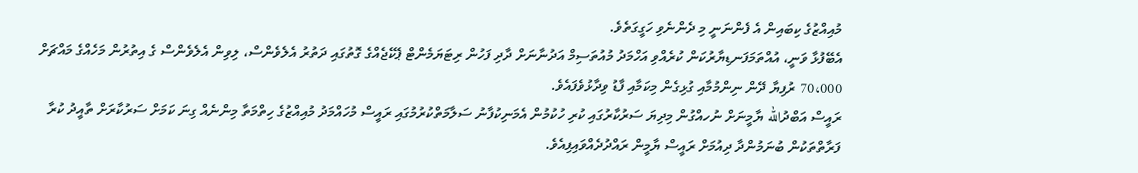މުއިއްޒުގެ ކިބައިން އެ ފެންނަނީ މި ދެންނެވި ހަގީގަތެވެ.
އެބޭފުޅާ ވަނީ، އުއްތަމަފަނޑިޔާރުކަން ކުރެއްވި އަހްމަދު މުއުތަސިމް އަދުނާނަށް ދާދި ފަހުން ރިޓަޔަމެންޓް ޕެކޭޖެއްގެ ގޮތުގައި ދަތުރު އެލެވެންސް، ލިވިން އެލެވެންސް ގެ އިތުރުން މަހެއްގެ މައްޗަށް 70،000 ރުފިޔާ ދޭން ނިންމުމާއި ގުޅިގެން މިކަމާއި ފާޑު ވިދާޅުވެފައެވެ.
ރައީސް އަބްދުالله ޔާމީނަށް ނުހއްގުން މިދިޔަ ސަރުކާރުގައި ކުރި ހުކުމުން އެމަނިކުފާނު ސަލާމަތްކުރުމުގައި ރައީސް މުހައްމަދު މުއިއްޒުގެ ހިތްމަތާ މިންނެއް ގިނަ ކަމަށް ސަރުކާރަށް ތާއީދު ކުރާ ފަރާތްތަކުން ބުނަމުންދާ ދިއުމަށް ރައީސް ޔާމީން ރައްދުދެއްވައިފިއެވެ.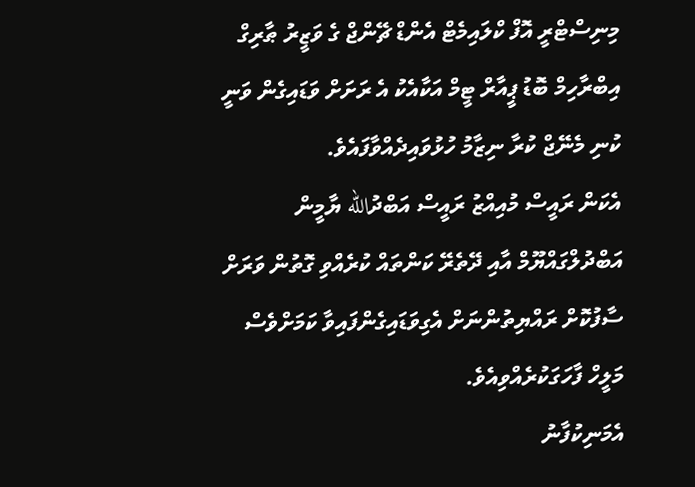މިނިސްޓްރީ އޮފް ކްލައިމެޓް އެންޑް ޗޭންޖް ގެ ވަޒީރު ޠާރިގް އިބްރާހިމް ބޮޑު ޕީއާރް ޓީމް އަކާއެކު އެ ރަށަށް ވަޑައިގެން ވަނީ ކުނި މެނޭޖް ކުރާ ނިޒާމު ހުޅުވައިދެއްވާފައެވެ.
އެކަން ރައީސް މުއިއްޒު ރައީސް އަބްދުالله ޔާމީން އަބްދުލްގައްޔޫމް އާއި ދޭތެރޭ ކަންތައް ކުރެއްވި ގޮތުން ވަރަށް ސާފުކޮށް ރައްޔިތުންނަށް އެގިވަޑައިގެންފައިވާ ކަމަށްވެސް މަލީހް ފާހަގަކުރެއްވިއެވެ.
އެމަނިކުފާނު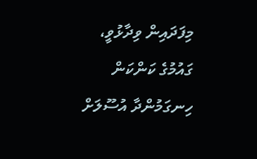މިފަދައިން ވިދާޅުވީ، ގައުމުގެ ކަންކަން ހިނގަމުންދާ އުސޫލަށް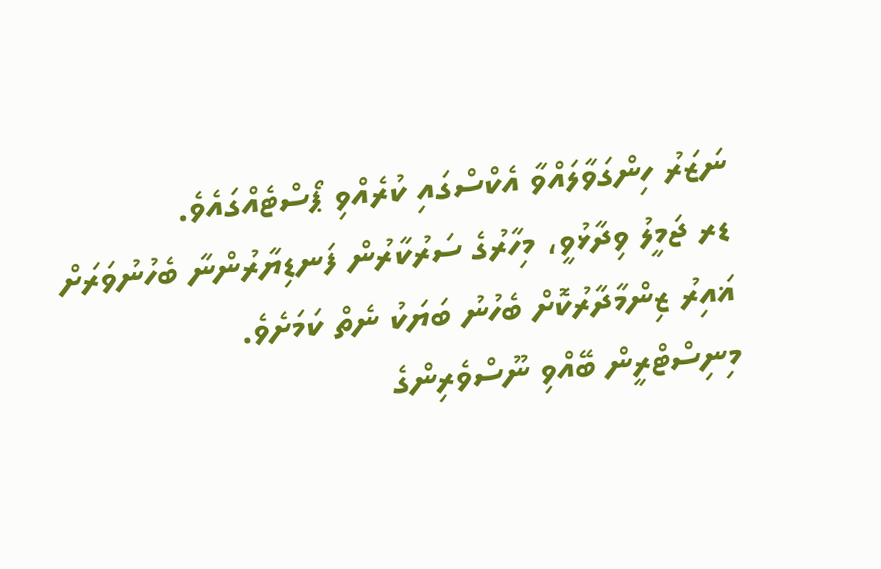ނަޒަރު ހިންގަވާލައްވާ އެކްސްގައި ކުރެއްވި ޕޯސްޓެއްގައެވެ.
ޑރ ޖަމީލު ވިދާޅުވީ، މިހާރުގެ ސަރުކާރުން ފަނޑިޔާރުންނާ ބެހުނުވަރަށް ޣައިރު ޒިންމާދާރުކޮށް ބެހުނު ބަޔަކު ނެތް ކަމަށެވެ.
މިނިސްޓްރީން ބޭއްވި ނޫސްވެރިންގެ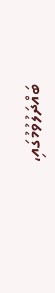ބައްދަލުވުމުގައި،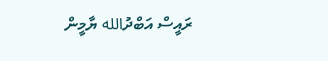ރައީސް އަބްދުالله ޔާމީން